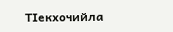ТIекхочийла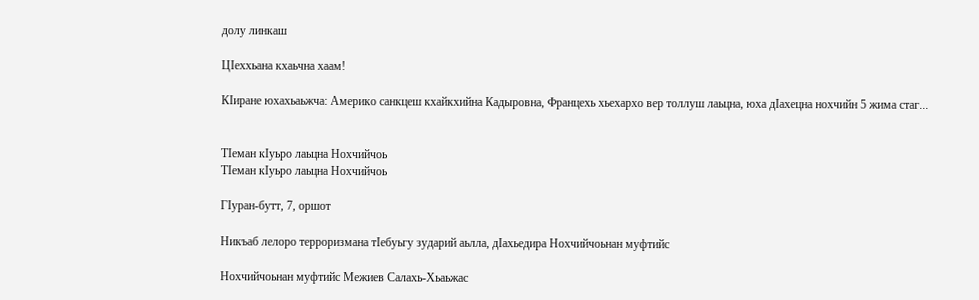долу линкаш

ЦIеххьана кхаьчна хаам!

КIиране юхахьаьжча: Америко санкцеш кхайкхийна Кадыровна, Францехь хьехархо вер толлуш лаьцна, юха дIахецна нохчийн 5 жима стаг...


ТIеман кIуьро лаьцна Нохчийчоь
ТIеман кIуьро лаьцна Нохчийчоь

ГIуран-бутт, 7, оршот

Никъаб лелоро терроризмана тIебуьгу зударий аьлла, дIахьедира Нохчийчоьнан муфтийс

Нохчийчоьнан муфтийс Межиев Салахь-Хьаьжас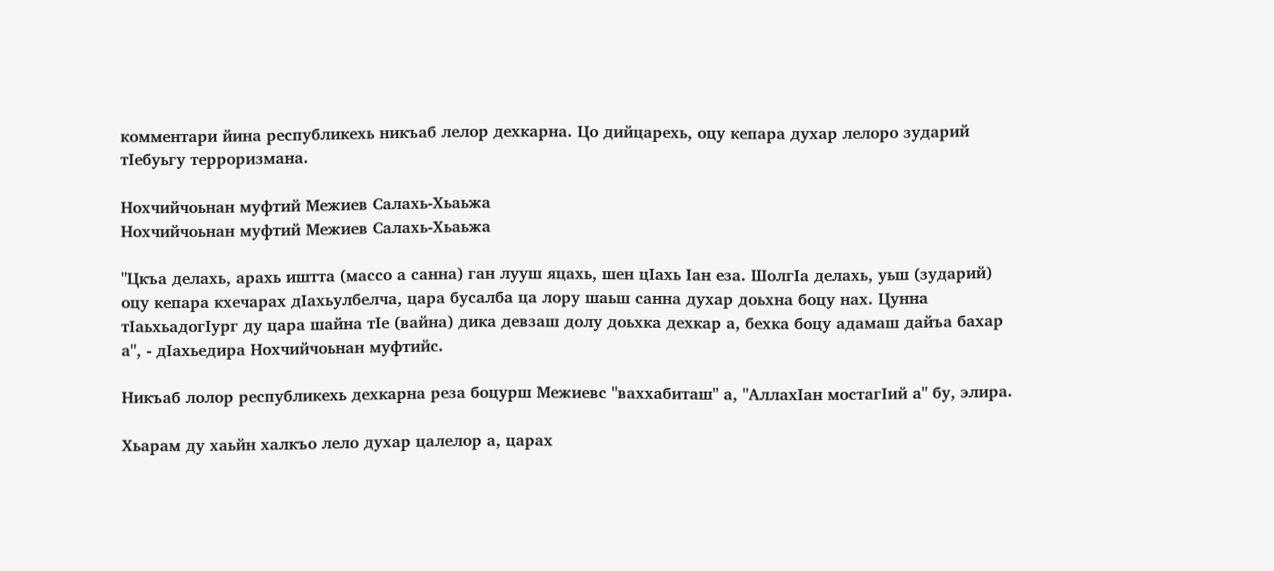комментари йина республикехь никъаб лелор дехкарна. Цо дийцарехь, оцу кепара духар лелоро зударий тIебуьгу терроризмана.

Нохчийчоьнан муфтий Межиев Салахь-Хьаьжа
Нохчийчоьнан муфтий Межиев Салахь-Хьаьжа

"Цкъа делахь, арахь иштта (массо а санна) ган лууш яцахь, шен цIахь Iан еза. ШолгIа делахь, уьш (зударий) оцу кепара кхечарах дIахьулбелча, цара бусалба ца лору шаьш санна духар доьхна боцу нах. Цунна тIаьхьадогIург ду цара шайна тIе (вайна) дика девзаш долу доьхка дехкар а, бехка боцу адамаш дайъа бахар а", - дIахьедира Нохчийчоьнан муфтийс.

Никъаб лолор республикехь дехкарна реза боцурш Межиевс "ваххабиташ" а, "АллахIан мостагIий а" бу, элира.

Хьарам ду хаьйн халкъо лело духар цалелор а, царах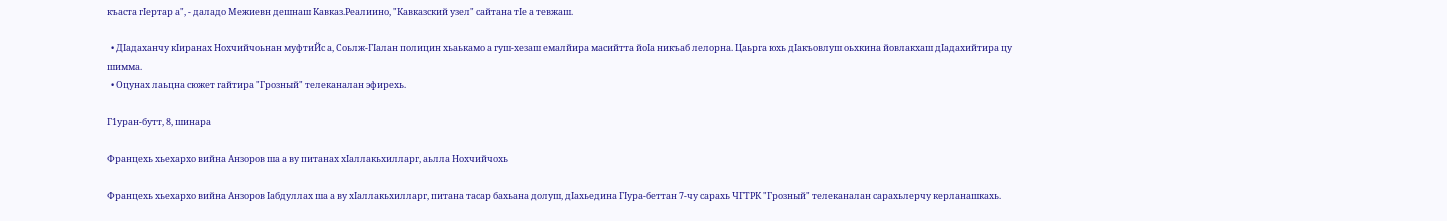къаста гIертар а", - даладо Межиевн дешнаш Кавказ.Реалиино, "Кавказский узел" сайтана тIе а тевжаш.

  • ДIадаханчу кIиранах Нохчийчоьнан муфтиЙс а, Соьлж-ГIалан полицин хьаькамо а гуш-хезаш емалйира масийтта йоIа никъаб лелорна. Цаьрга юхь дIакъовлуш оьхкина йовлакхаш дIадахийтира цу шимма.
  • Оцунах лаьцна сюжет гайтира "Грозный" телеканалан эфирехь.

Г1уран-бутт, 8, шинара

Францехь хьехархо вийна Анзоров ша а ву питанах хӀаллакьхилларг, аьлла Нохчийчохь

Францехь хьехархо вийна Анзоров Iабдуллах ша а ву хӀаллакьхилларг, питана тасар бахьана долуш, дIахьедина ГIура-беттан 7-чу сарахь ЧГТРК "Грозный" телеканалан сарахьлерчу керланашкахь.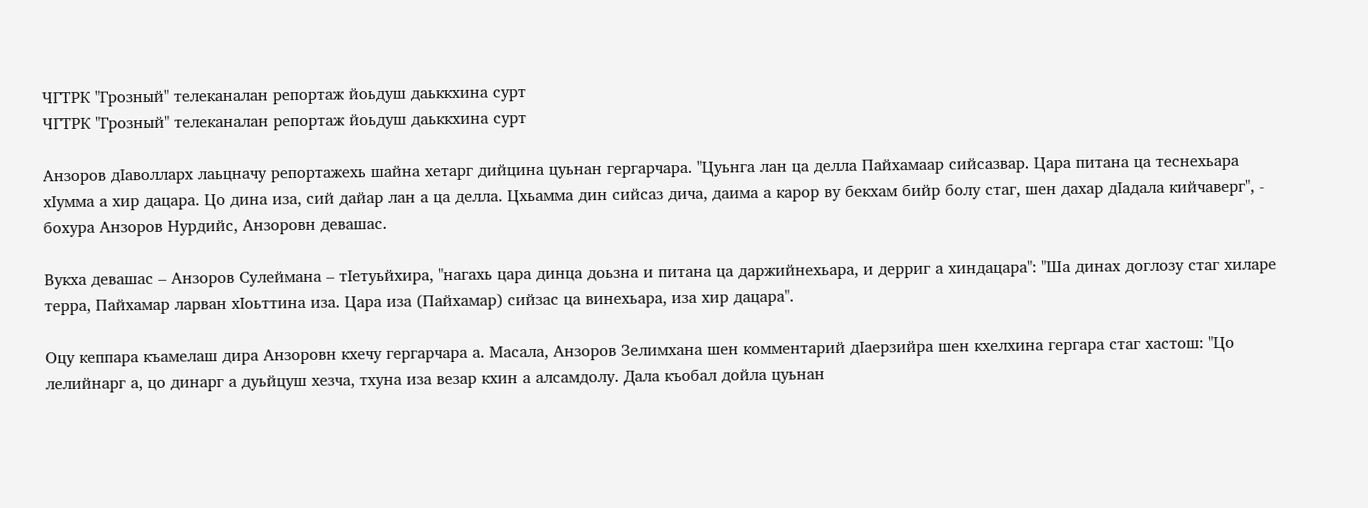ЧГТРК "Грозный" телеканалан репортаж йоьдуш даьккхина сурт
ЧГТРК "Грозный" телеканалан репортаж йоьдуш даьккхина сурт

Анзоров дIаволларх лаьцначу репортажехь шайна хетарг дийцина цуьнан гергарчара. "Цуьнга лан ца делла Пайхамаар сийсазвар. Цара питана ца теснехьара хIумма а хир дацара. Цо дина иза, сий дайар лан а ца делла. Цхьамма дин сийсаз дича, даима а карор ву бекхам бийр болу стаг, шен дахар дIадала кийчаверг", - бохура Анзоров Нурдийс, Анзоровн девашас.

Вукха девашас – Анзоров Сулеймана – тIетуьйхира, "нагахь цара динца доьзна и питана ца даржийнехьара, и дерриг а хиндацара": "Ша динах доглозу стаг хиларе терра, Пайхамар ларван хIоьттина иза. Цара иза (Пайхамар) сийзас ца винехьара, иза хир дацара".

Оцу кеппара къамелаш дира Анзоровн кхечу гергарчара а. Масала, Анзоров Зелимхана шен комментарий дIаерзийра шен кхелхина гергара стаг хастош: "Цо лелийнарг а, цо динарг а дуьйцуш хезча, тхуна иза везар кхин а алсамдолу. Дала къобал дойла цуьнан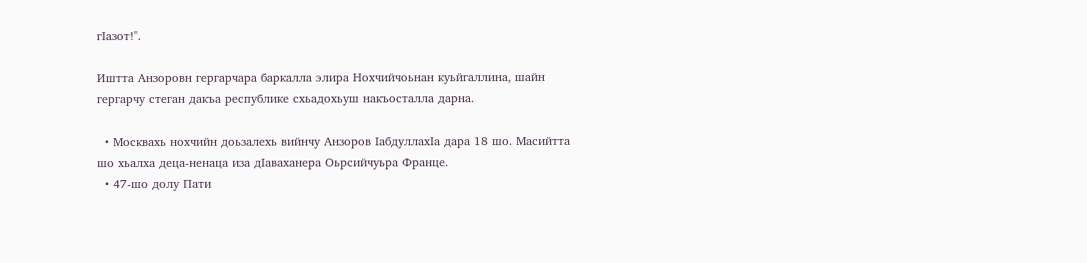гIазот!".

Иштта Анзоровн гергарчара баркалла элира Нохчийчоьнан куьйгаллина, шайн гергарчу стеган дакъа республике схьадохьуш накъосталла дарна.

  • Москвахь нохчийн доьзалехь вийнчу Анзоров IабдуллахIа дара 18 шо. Масийтта шо хьалха деца-ненаца иза дIаваханера Оьрсийчуьра Франце.
  • 47-шо долу Пати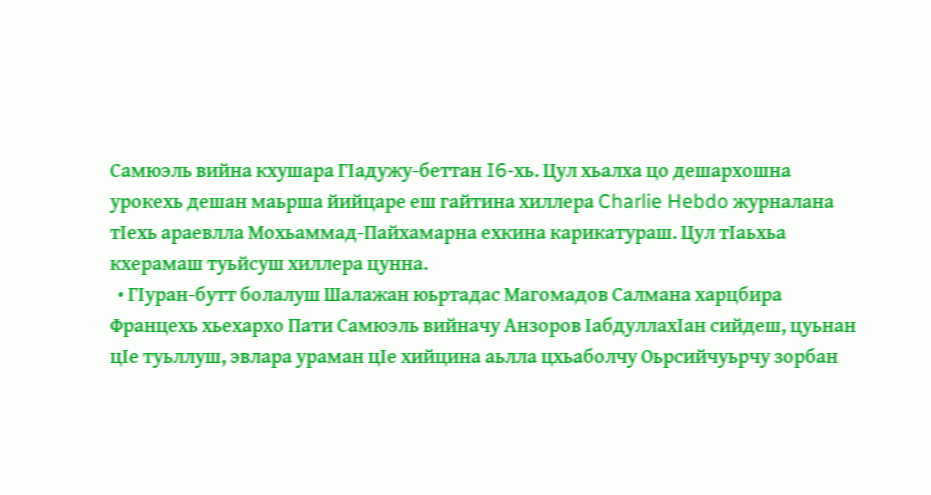Самюэль вийна кхушара ГIадужу-беттан I6-хь. Цул хьалха цо дешархошна урокехь дешан маьрша йийцаре еш гайтина хиллера Charlie Hebdo журналана тIехь араевлла Мохьаммад-Пайхамарна ехкина карикатураш. Цул тIаьхьа кхерамаш туьйсуш хиллера цунна.
  • ГIуран-бутт болалуш Шалажан юьртадас Магомадов Салмана харцбира Францехь хьехархо Пати Самюэль вийначу Анзоров IабдуллахIан сийдеш, цуьнан цIе туьллуш, эвлара ураман цIе хийцина аьлла цхьаболчу Оьрсийчуьрчу зорбан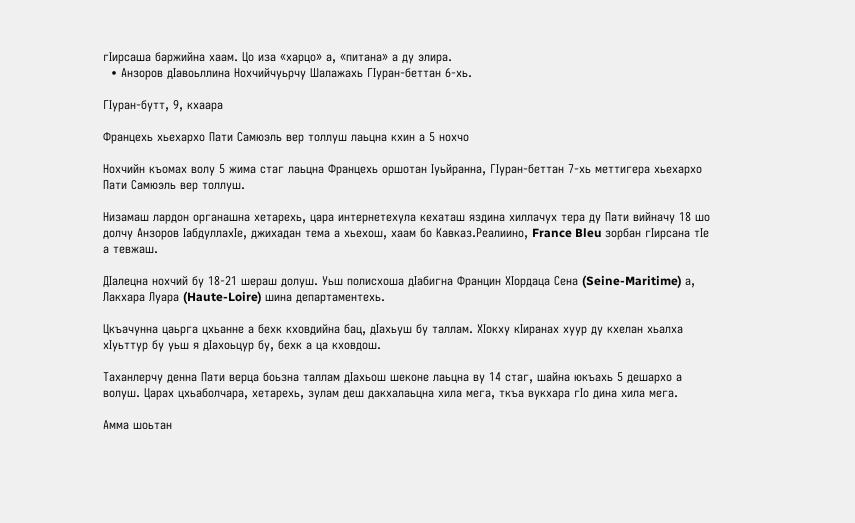гIирсаша баржийна хаам. Цо иза «харцо» а, «питана» а ду элира.
  • Анзоров дIавоьллина Нохчийчуьрчу Шалажахь ГIуран-беттан 6-хь.

ГIуран-бутт, 9, кхаара

Францехь хьехархо Пати Самюэль вер толлуш лаьцна кхин а 5 нохчо

Нохчийн къомах волу 5 жима стаг лаьцна Францехь оршотан Iуьйранна, ГIуран-беттан 7-хь меттигера хьехархо Пати Самюэль вер толлуш.

Низамаш лардон органашна хетарехь, цара интернетехула кехаташ яздина хиллачух тера ду Пати вийначу 18 шо долчу Анзоров IабдуллахIе, джихадан тема а хьехош, хаам бо Кавказ.Реалиино, France Bleu зорбан гIирсана тIе а тевжаш.

ДIалецна нохчий бу 18-21 шераш долуш. Уьш полисхоша дIабигна Францин ХIордаца Сена (Seine-Maritime) а, Лакхара Луара (Haute-Loire) шина департаментехь.

Цкъачунна цаьрга цхьанне а бехк кховдийна бац, дIахьуш бу таллам. ХIокху кIиранах хуур ду кхелан хьалха хIуьттур бу уьш я дIахоьцур бу, бехк а ца кховдош.

Таханлерчу денна Пати верца боьзна таллам дIахьош шеконе лаьцна ву 14 стаг, шайна юкъахь 5 дешархо а волуш. Царах цхьаболчара, хетарехь, зулам деш дакхалаьцна хила мега, ткъа вукхара гIо дина хила мега.

Амма шоьтан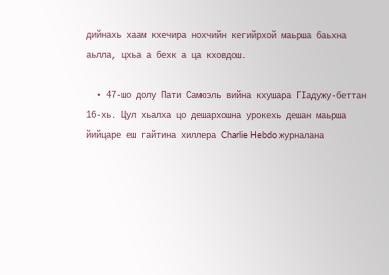дийнахь хаам кхечира нохчийн кегийрхой маьрша баьхна аьлла, цхьа а бехк а ца кховдош.

  • 47-шо долу Пати Самюэль вийна кхушара ГIадужу-беттан 16-хь. Цул хьалха цо дешархошна урокехь дешан маьрша йийцаре еш гайтина хиллера Charlie Hebdo журналана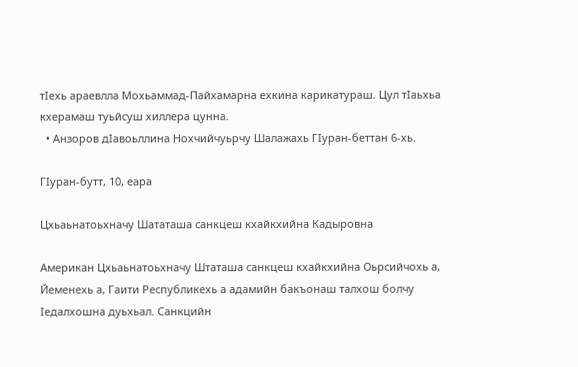тIехь араевлла Мохьаммад-Пайхамарна ехкина карикатураш. Цул тIаьхьа кхерамаш туьйсуш хиллера цунна.
  • Анзоров дIавоьллина Нохчийчуьрчу Шалажахь ГIуран-беттан 6-хь.

ГIуран-бутт, 10, еара

Цхьаьнатоьхначу Шататаша санкцеш кхайкхийна Кадыровна

Американ Цхьаьнатоьхначу Штаташа санкцеш кхайкхийна Оьрсийчохь а, Йеменехь а, Гаити Республикехь а адамийн бакъонаш талхош болчу Iедалхошна дуьхьал. Санкцийн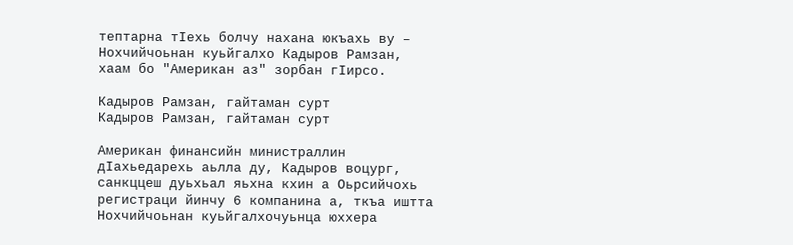тептарна тIехь болчу нахана юкъахь ву – Нохчийчоьнан куьйгалхо Кадыров Рамзан, хаам бо "Американ аз" зорбан гIирсо.

Кадыров Рамзан, гайтаман сурт
Кадыров Рамзан, гайтаман сурт

Американ финансийн министраллин дIахьедарехь аьлла ду, Кадыров воцург, санкццеш дуьхьал яьхна кхин а Оьрсийчохь регистраци йинчу 6 компанина а, ткъа иштта Нохчийчоьнан куьйгалхочуьнца юххера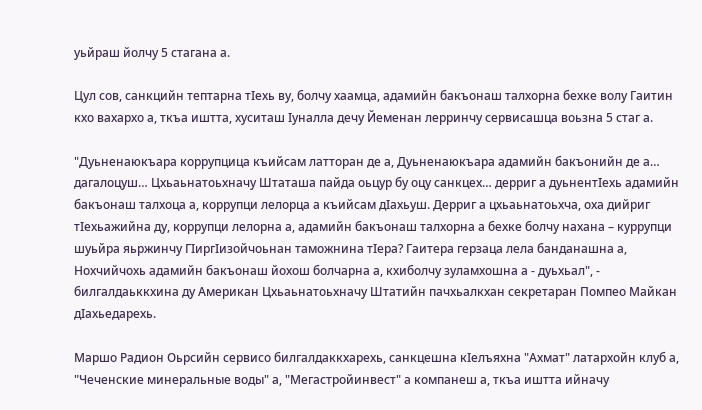уьйраш йолчу 5 стагана а.

Цул сов, санкцийн тептарна тIехь ву, болчу хаамца, адамийн бакъонаш талхорна бехке волу Гаитин кхо вахархо а, ткъа иштта, хуситаш Iуналла дечу Йеменан лерринчу сервисашца воьзна 5 стаг а.

"Дуьненаюкъара коррупцица къийсам латторан де а, Дуьненаюкъара адамийн бакъонийн де а… дагалоцуш… Цхьаьнатоьхначу Штаташа пайда оьцур бу оцу санкцех… дерриг а дуьнентIехь адамийн бакъонаш талхоца а, коррупци лелорца а къийсам дIахьуш. Дерриг а цхьаьнатоьхча, оха дийриг тIехьажийна ду, коррупци лелорна а, адамийн бакъонаш талхорна а бехке болчу нахана – куррупци шуьйра яьржинчу ГIиргIизойчоьнан таможнина тIера? Гаитера герзаца лела банданашна а, Нохчийчохь адамийн бакъонаш йохош болчарна а, кхиболчу зуламхошна а - дуьхьал", - билгалдаьккхина ду Американ Цхьаьнатоьхначу Штатийн пачхьалкхан секретаран Помпео Майкан дIахьедарехь.

Маршо Радион Оьрсийн сервисо билгалдаккхарехь, санкцешна кIелъяхна "Ахмат" латархойн клуб а, "Чеченские минеральные воды" а, "Мегастройинвест" а компанеш а, ткъа иштта ийначу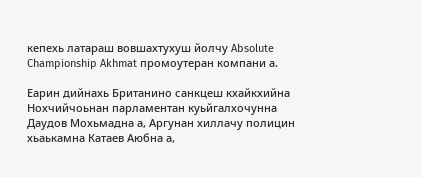кепехь латараш вовшахтухуш йолчу Absolute Championship Akhmat промоутеран компани а.

Еарин дийнахь Британино санкцеш кхайкхийна Нохчийчоьнан парламентан куьйгалхочунна Даудов Мохьмадна а, Аргунан хиллачу полицин хьаькамна Катаев Аюбна а,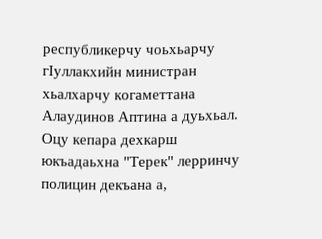республикерчу чоьхьарчу гIуллакхийн министран хьалхарчу когаметтана Алаудинов Аптина а дуьхьал. Оцу кепара дехкарш юкъадаьхна "Терек" лерринчу полицин декъана а,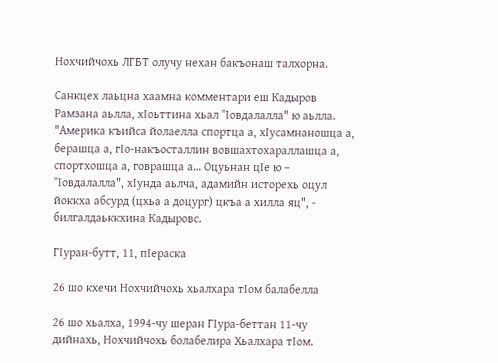Нохчийчохь ЛГБТ олучу нехан бакъонаш талхорна.

Санкцех лаьцна хаамна комментари еш Кадыров Рамзана аьлла, хIоьттина хьал "Iовдалалла" ю аьлла. "Америка къийса йолаелла спортца а, хIусамнаношца а, берашца а, гIо-накъосталлин вовшахтохараллашца а, спортхошца а, говрашца а… Оцуьнан цIе ю – "Iовдалалла", хIунда аьлча, адамийн исторехь оцул йоккха абсурд (цхьа а доцург) цкъа а хилла яц", - билгалдаьккхина Кадыровс.

ГIуран-бутт, 11, пIераска

26 шо кхечи Нохчийчохь хьалхара тIом балабелла

26 шо хьалха, 1994-чу шеран ГIура-беттан 11-чу дийнахь, Нохчийчохь болабелира Хьалхара тIом.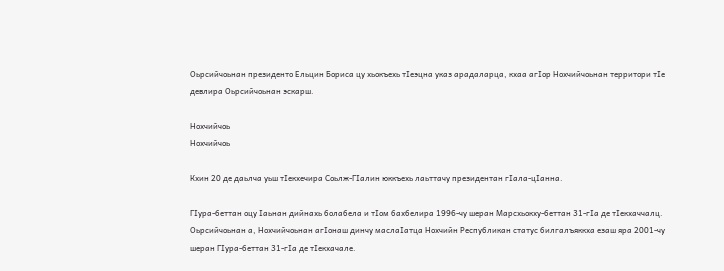Оьрсийчоьнан президенто Ельцин Бориса цу хьокъехь тIеэцна указ арадаларца, кхаа агIор Нохчийчоьнан территори тIе девлира Оьрсийчоьнан эскарш.

Нохчийчоь
Нохчийчоь

Кхин 20 де даьлча уьш тIекхечира Соьлж-ГIалин юккъехь лаьттачу президентан гIала-цIанна.

ГIура-беттан оцу Iаьнан дийнахь болабела и тIом бахбелира 1996-чу шеран Марсхьокху-беттан 31-гIа де тIекхаччалц. Оьрсийчоьнан а, Нохчийчоьнан агIонаш динчу маслаIатца Нохчийн Республикан статус билгалъяккха езаш яра 2001-чу шеран ГIура-беттан 31-гIа де тIекхачале.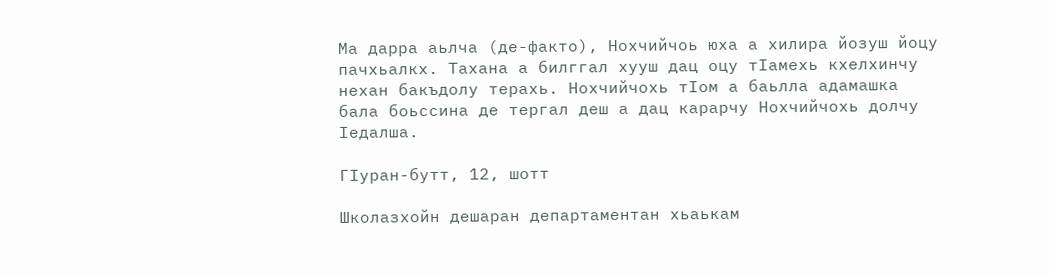Ма дарра аьлча (де-факто), Нохчийчоь юха а хилира йозуш йоцу пачхьалкх. Тахана а билггал хууш дац оцу тIамехь кхелхинчу нехан бакъдолу терахь. Нохчийчохь тIом а баьлла адамашка бала боьссина де тергал деш а дац карарчу Нохчийчохь долчу Iедалша.

ГIуран-бутт, 12, шотт

Школазхойн дешаран департаментан хьаькам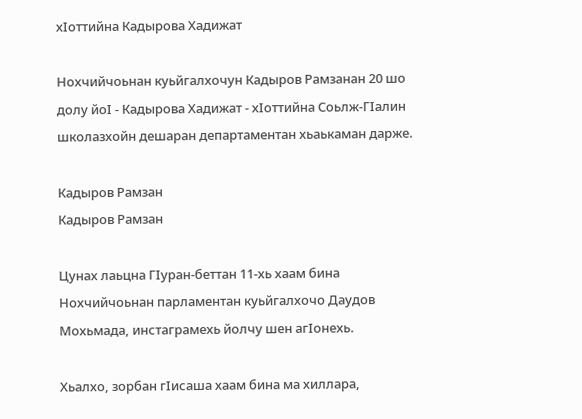хIоттийна Кадырова Хадижат

Нохчийчоьнан куьйгалхочун Кадыров Рамзанан 20 шо долу йоI - Кадырова Хадижат - хIоттийна Соьлж-ГIалин школазхойн дешаран департаментан хьаькаман дарже.

Кадыров Рамзан
Кадыров Рамзан

Цунах лаьцна ГIуран-беттан 11-хь хаам бина Нохчийчоьнан парламентан куьйгалхочо Даудов Мохьмада, инстаграмехь йолчу шен агIонехь.

Хьалхо, зорбан гIисаша хаам бина ма хиллара,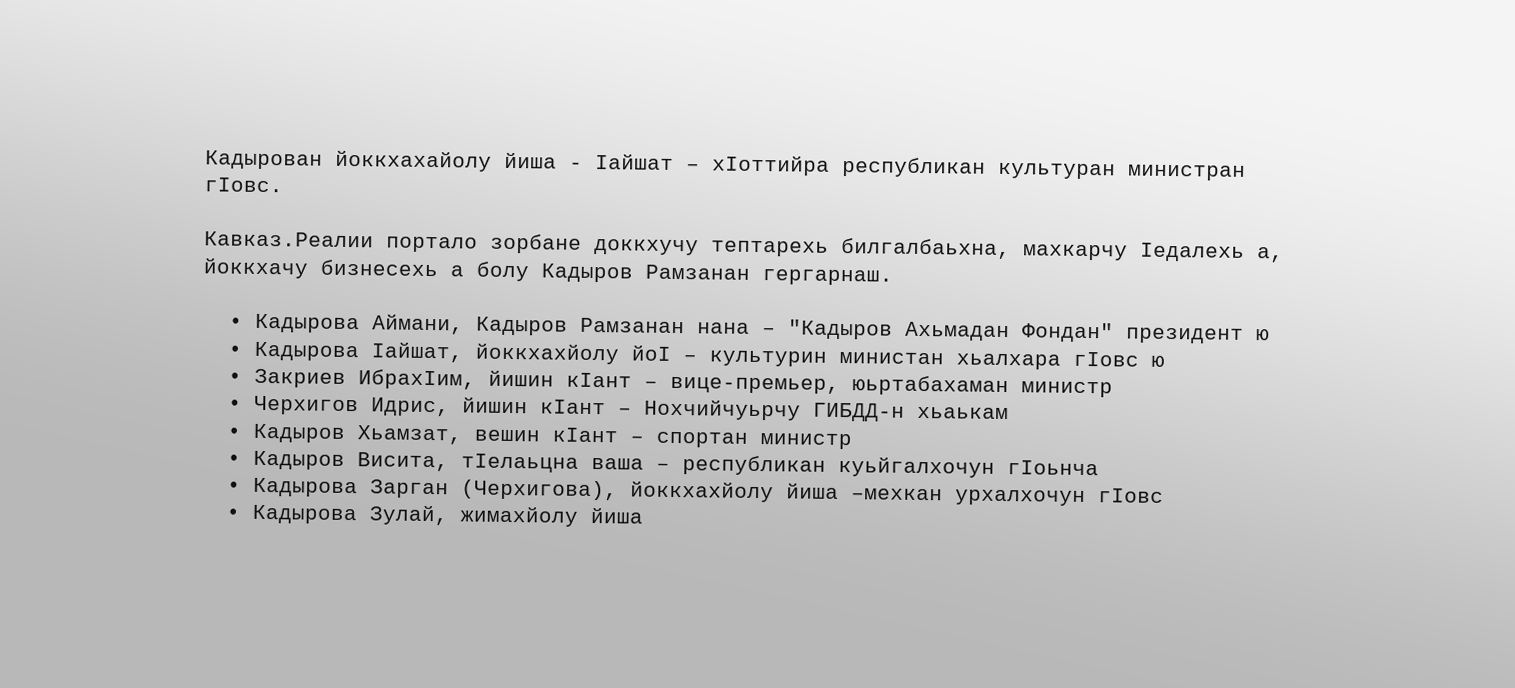Кадырован йоккхахайолу йиша - Iайшат – хIоттийра республикан культуран министран гIовс.

Кавказ.Реалии портало зорбане доккхучу тептарехь билгалбаьхна, махкарчу Iедалехь а, йоккхачу бизнесехь а болу Кадыров Рамзанан гергарнаш.

  • Кадырова Аймани, Кадыров Рамзанан нана – "Кадыров Ахьмадан Фондан" президент ю
  • Кадырова Iайшат, йоккхахйолу йоI – культурин министан хьалхара гIовс ю
  • Закриев ИбрахIим, йишин кIант – вице-премьер, юьртабахаман министр
  • Черхигов Идрис, йишин кIант – Нохчийчуьрчу ГИБДД-н хьаькам
  • Кадыров Хьамзат, вешин кIант – спортан министр
  • Кадыров Висита, тIелаьцна ваша – республикан куьйгалхочун гIоьнча
  • Кадырова Зарган (Черхигова), йоккхахйолу йиша –мехкан урхалхочун гIовс
  • Кадырова Зулай, жимахйолу йиша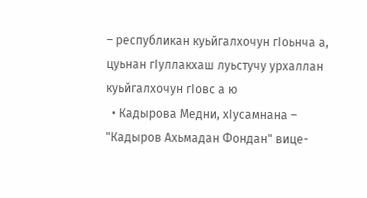– республикан куьйгалхочун гIоьнча а, цуьнан гIуллакхаш луьстучу урхаллан куьйгалхочун гIовс а ю
  • Кадырова Медни, хIусамнана – "Кадыров Ахьмадан Фондан" вице-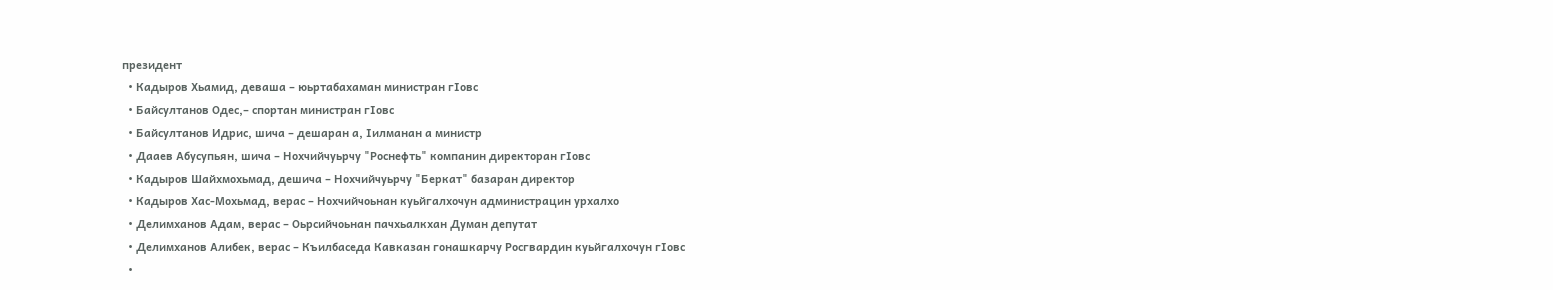президент
  • Кадыров Хьамид, деваша – юьртабахаман министран гIовс
  • Байсултанов Одес,– спортан министран гIовс
  • Байсултанов Идрис, шича – дешаран а, Iилманан а министр
  • Дааев Абусупьян, шича – Нохчийчуьрчу "Роснефть" компанин директоран гIовс
  • Кадыров Шайхмохьмад, дешича – Нохчийчуьрчу "Беркат" базаран директор
  • Кадыров Хас-Мохьмад, верас – Нохчийчоьнан куьйгалхочун администрацин урхалхо
  • Делимханов Адам, верас – Оьрсийчоьнан пачхьалкхан Думан депутат
  • Делимханов Алибек, верас – Къилбаседа Кавказан гонашкарчу Росгвардин куьйгалхочун гIовс
  •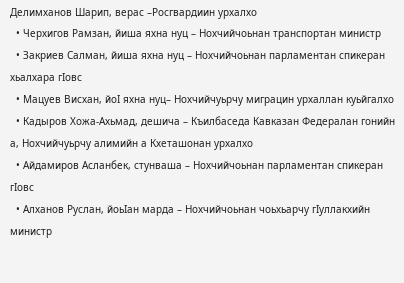Делимханов Шарип, верас –Росгвардиин урхалхо
  • Черхигов Рамзан, йиша яхна нуц – Нохчийчоьнан транспортан министр
  • Закриев Салман, йиша яхна нуц – Нохчийчоьнан парламентан спикеран хьалхара гIовс
  • Мацуев Висхан, йоI яхна нуц– Нохчийчуьрчу миграцин урхаллан куьйгалхо
  • Кадыров Хожа-Ахьмад, дешича – Къилбаседа Кавказан Федералан гонийн а, Нохчийчуьрчу алимийн а Кхеташонан урхалхо
  • Айдамиров Асланбек, стунваша – Нохчийчоьнан парламентан спикеран гIовс
  • Алханов Руслан, йоьIан марда – Нохчийчоьнан чоьхьарчу гIуллакхийн министр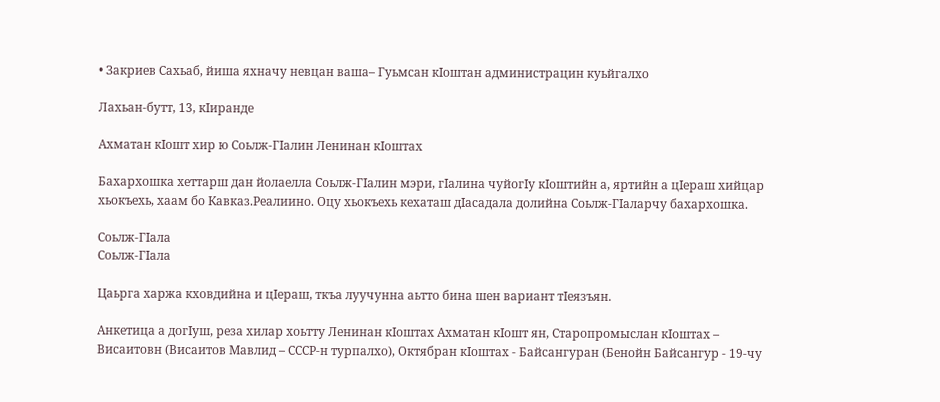• Закриев Сахьаб, йиша яхначу невцан ваша– Гуьмсан кIоштан администрацин куьйгалхо

Лахьан-бутт, 13, кIиранде

Ахматан кIошт хир ю Соьлж-ГIалин Ленинан кIоштах

Бахархошка хеттарш дан йолаелла Соьлж-ГIалин мэри, гIалина чуйогIу кIоштийн а, яртийн а цIераш хийцар хьокъехь, хаам бо Кавказ.Реалиино. Оцу хьокъехь кехаташ дIасадала долийна Соьлж-ГIаларчу бахархошка.

Соьлж-ГIала
Соьлж-ГIала

Цаьрга харжа кховдийна и цIераш, ткъа луучунна аьтто бина шен вариант тIеязъян.

Анкетица а догIуш, реза хилар хоьтту Ленинан кIоштах Ахматан кIошт ян, Старопромыслан кIоштах – Висаитовн (Висаитов Мавлид – СССР-н турпалхо), Октябран кIоштах - Байсангуран (Бенойн Байсангур - 19-чу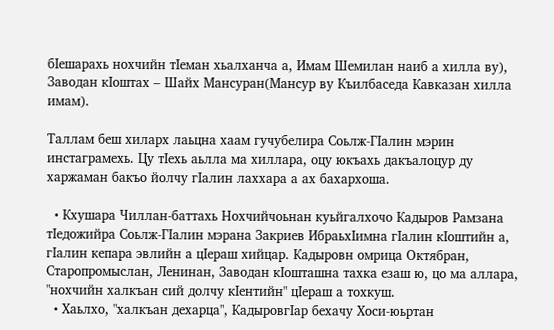бIешарахь нохчийн тIеман хьалханча а, Имам Шемилан наиб а хилла ву), Заводан кIоштах – Шайх Мансуран(Мансур ву Къилбаседа Кавказан хилла имам).

Таллам беш хиларх лаьцна хаам гучубелира Соьлж-ГIалин мэрин инстаграмехь. Цу тIехь аьлла ма хиллара, оцу юкъахь дакъалоцур ду харжаман бакъо йолчу гIалин лаххара а ах бахархоша.

  • Кхушара Чиллан-баттахь Нохчийчоьнан куьйгалхочо Кадыров Рамзана тIедожийра Соьлж-ГIалин мэрана Закриев ИбраьхIимна гIалин кIоштийн а, гIалин кепара эвлийн а цIераш хийцар. Кадыровн омрица Октябран, Старопромыслан, Ленинан, Заводан кIошташна тахка езаш ю, цо ма аллара, "нохчийн халкъан сий долчу кIентийн" цIераш а тохкуш.
  • Хаьлхо, "халкъан дехарца", КадыровгIар бехачу Хоси-юьртан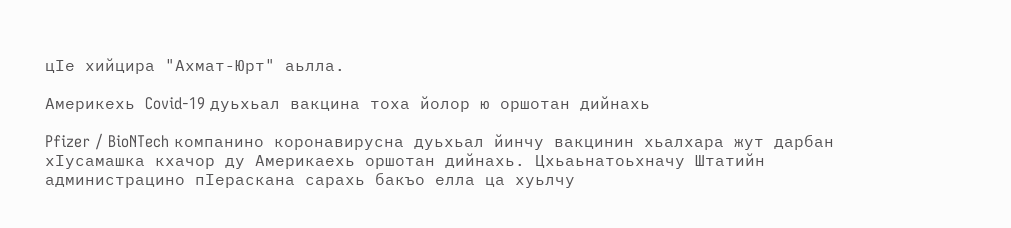цIе хийцира "Ахмат-Юрт" аьлла.

Америкехь Covid-19 дуьхьал вакцина тоха йолор ю оршотан дийнахь

Pfizer / BioNTech компанино коронавирусна дуьхьал йинчу вакцинин хьалхара жут дарбан хIусамашка кхачор ду Америкаехь оршотан дийнахь. Цхьаьнатоьхначу Штатийн администрацино пIераскана сарахь бакъо елла ца хуьлчу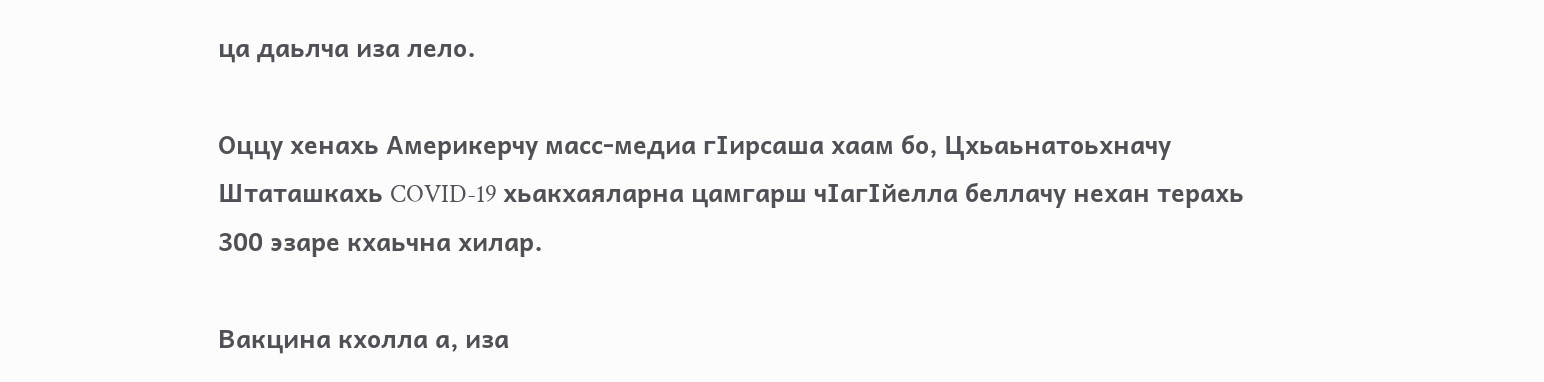ца даьлча иза лело.

Оццу хенахь Америкерчу масс-медиа гIирсаша хаам бо, Цхьаьнатоьхначу Штаташкахь COVID-19 хьакхаяларна цамгарш чIагIйелла беллачу нехан терахь 300 эзаре кхаьчна хилар.

Вакцина кхолла а, иза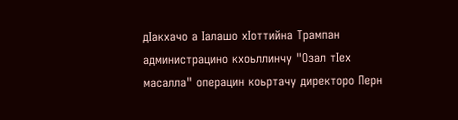дIакхачо а Iалашо хIоттийна Трампан администрацино кхоьллинчу "Озал тӀех масалла" операцин коьртачу директоро Перн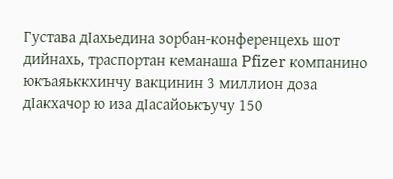Густава дIахьедина зорбан-конференцехь шот дийнахь, траспортан кеманаша Pfizer компанино юкъаяьккхинчу вакцинин 3 миллион доза дIакхачор ю иза дIасайоькъучу 150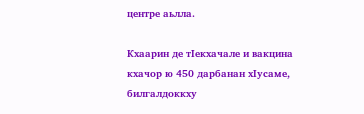центре аьлла.

Кхаарин де тIекхачале и вакцина кхачор ю 450 дарбанан хIусаме, билгалдоккху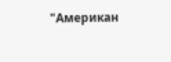"Американ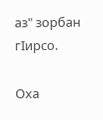аз" зорбан гIирсо.

Оха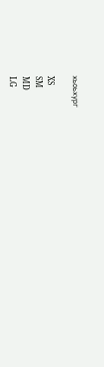хьоьхург

XS
SM
MD
LG